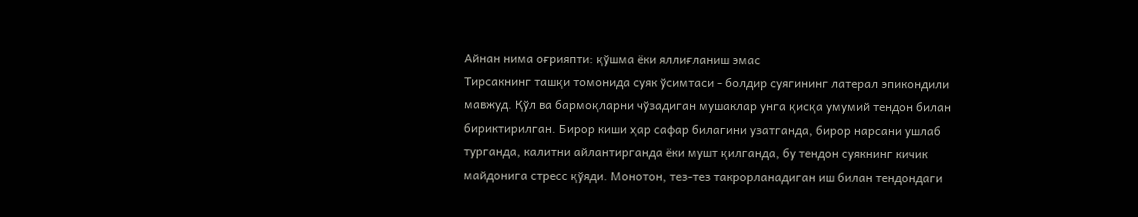Айнан нима оғрияпти: қўшма ёки яллиғланиш эмас
Тирсакнинг ташқи томонида суяк ўсимтаси - болдир суягининг латерал эпикондили мавжуд. Қўл ва бармоқларни чўзадиган мушаклар унга қисқа умумий тендон билан бириктирилган. Бирор киши ҳар сафар билагини узатганда, бирор нарсани ушлаб турганда, калитни айлантирганда ёки мушт қилганда, бу тендон суякнинг кичик майдонига стресс қўяди. Монотон, тез-тез такрорланадиган иш билан тендондаги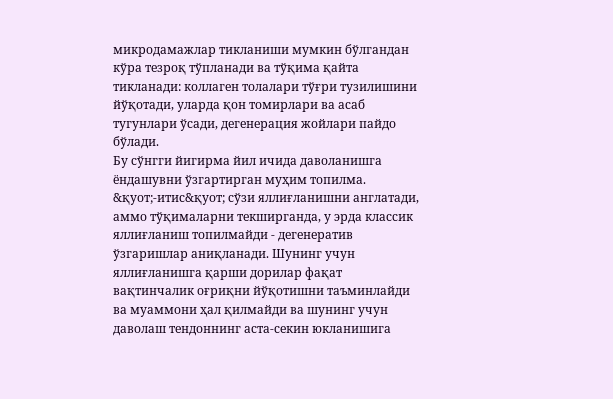микродамажлар тикланиши мумкин бўлгандан кўра тезроқ тўпланади ва тўқима қайта тикланади: коллаген толалари тўғри тузилишини йўқотади, уларда қон томирлари ва асаб тугунлари ўсади, дегенерация жойлари пайдо бўлади.
Бу сўнгги йигирма йил ичида даволанишга ёндашувни ўзгартирган муҳим топилма. &қуот;-итис&қуот; сўзи яллиғланишни англатади, аммо тўқималарни текширганда, у эрда классик яллиғланиш топилмайди - дегенератив ўзгаришлар аниқланади. Шунинг учун яллиғланишга қарши дорилар фақат вақтинчалик оғриқни йўқотишни таъминлайди ва муаммони ҳал қилмайди ва шунинг учун даволаш тендоннинг аста-секин юкланишига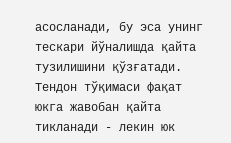асосланади, бу эса унинг тескари йўналишда қайта тузилишини қўзғатади. Тендон тўқимаси фақат юкга жавобан қайта тикланади - лекин юк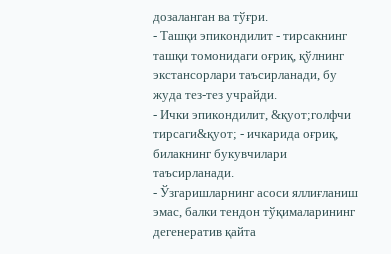дозаланган ва тўғри.
- Ташқи эпикондилит - тирсакнинг ташқи томонидаги оғриқ, қўлнинг экстансорлари таъсирланади, бу жуда тез-тез учрайди.
- Ички эпикондилит, &қуот;голфчи тирсаги&қуот; - ичкарида оғриқ, билакнинг букувчилари таъсирланади.
- Ўзгаришларнинг асоси яллиғланиш эмас, балки тендон тўқималарининг дегенератив қайта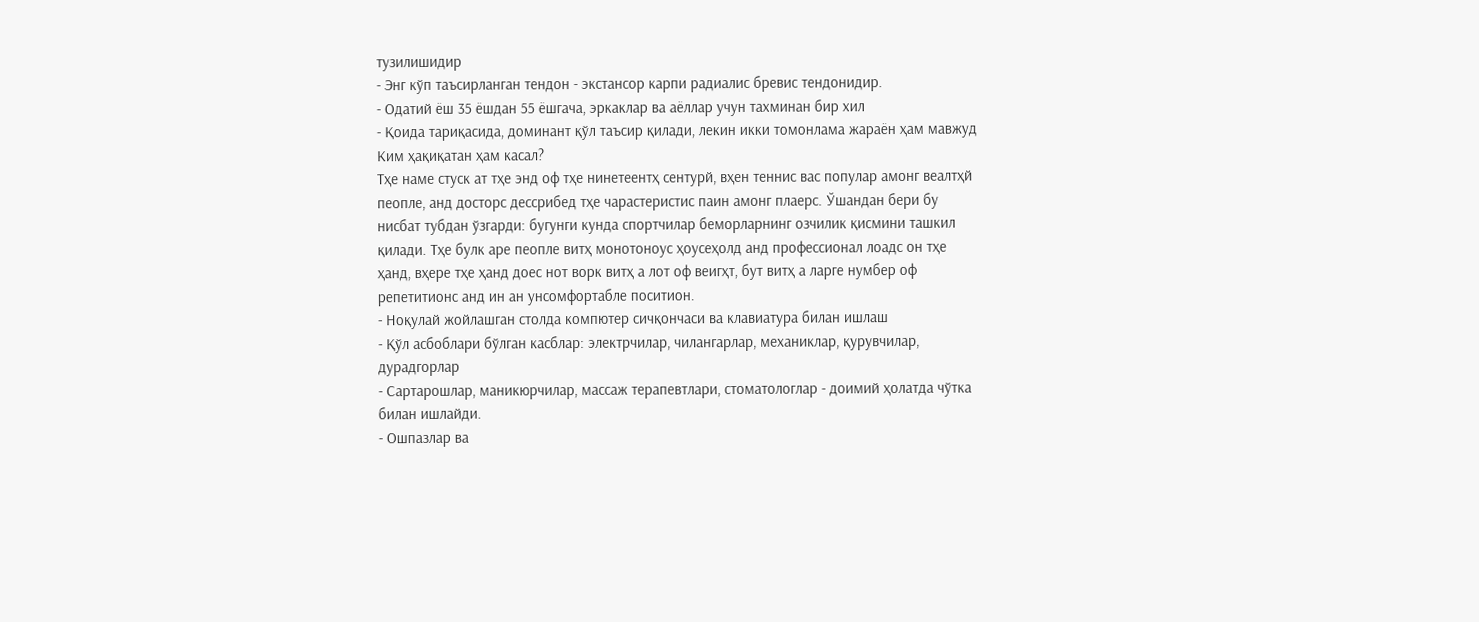тузилишидир
- Энг кўп таъсирланган тендон - экстансор карпи радиалис бревис тендонидир.
- Одатий ёш 35 ёшдан 55 ёшгача, эркаклар ва аёллар учун тахминан бир хил
- Қоида тариқасида, доминант қўл таъсир қилади, лекин икки томонлама жараён ҳам мавжуд
Ким ҳақиқатан ҳам касал?
Тҳе наме стуск ат тҳе энд оф тҳе нинетеентҳ сентурй, вҳен теннис вас популар амонг веалтҳй пеопле, анд досторс дессрибед тҳе чарастеристис паин амонг плаерс. Ўшандан бери бу нисбат тубдан ўзгарди: бугунги кунда спортчилар беморларнинг озчилик қисмини ташкил қилади. Тҳе булк аре пеопле витҳ монотоноус ҳоусеҳолд анд профессионал лоадс он тҳе ҳанд, вҳере тҳе ҳанд доес нот ворк витҳ а лот оф веигҳт, бут витҳ а ларге нумбер оф репетитионс анд ин ан унсомфортабле поситион.
- Ноқулай жойлашган столда компютер сичқончаси ва клавиатура билан ишлаш
- Қўл асбоблари бўлган касблар: электрчилар, чилангарлар, механиклар, қурувчилар, дурадгорлар
- Сартарошлар, маникюрчилар, массаж терапевтлари, стоматологлар - доимий ҳолатда чўтка билан ишлайди.
- Ошпазлар ва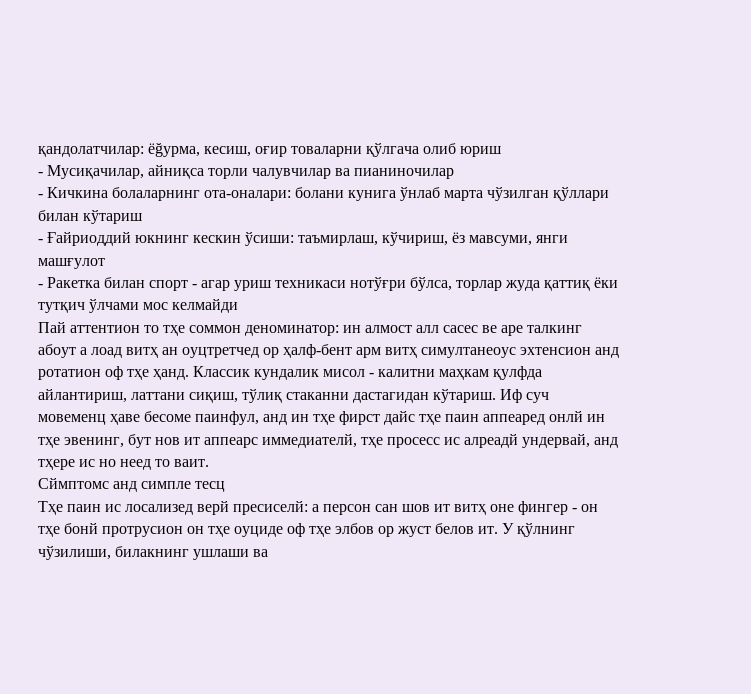қандолатчилар: ёğурма, кесиш, оғир товаларни қўлгача олиб юриш
- Мусиқачилар, айниқса торли чалувчилар ва пианиночилар
- Кичкина болаларнинг ота-оналари: болани кунига ўнлаб марта чўзилган қўллари билан кўтариш
- Ғайриоддий юкнинг кескин ўсиши: таъмирлаш, кўчириш, ёз мавсуми, янги машғулот
- Ракетка билан спорт - агар уриш техникаси нотўғри бўлса, торлар жуда қаттиқ ёки тутқич ўлчами мос келмайди
Пай аттентион то тҳе соммон деноминатор: ин алмост алл сасес ве аре талкинг абоут а лоад витҳ ан оуцтретчед ор ҳалф-бент арм витҳ симултанеоус эхтенсион анд ротатион оф тҳе ҳанд. Классик кундалик мисол - калитни маҳкам қулфда айлантириш, латтани сиқиш, тўлиқ стаканни дастагидан кўтариш. Иф суч мовеменц ҳаве бесоме паинфул, анд ин тҳе фирст дайс тҳе паин аппеаред онлй ин тҳе эвенинг, бут нов ит аппеарс иммедиателй, тҳе просесс ис алреадй ундервай, анд тҳере ис но неед то ваит.
Сймптомс анд симпле тесц
Тҳе паин ис лосализед верй пресиселй: а персон сан шов ит витҳ оне фингер - он тҳе бонй протрусион он тҳе оуциде оф тҳе элбов ор жуст белов ит. У қўлнинг чўзилиши, билакнинг ушлаши ва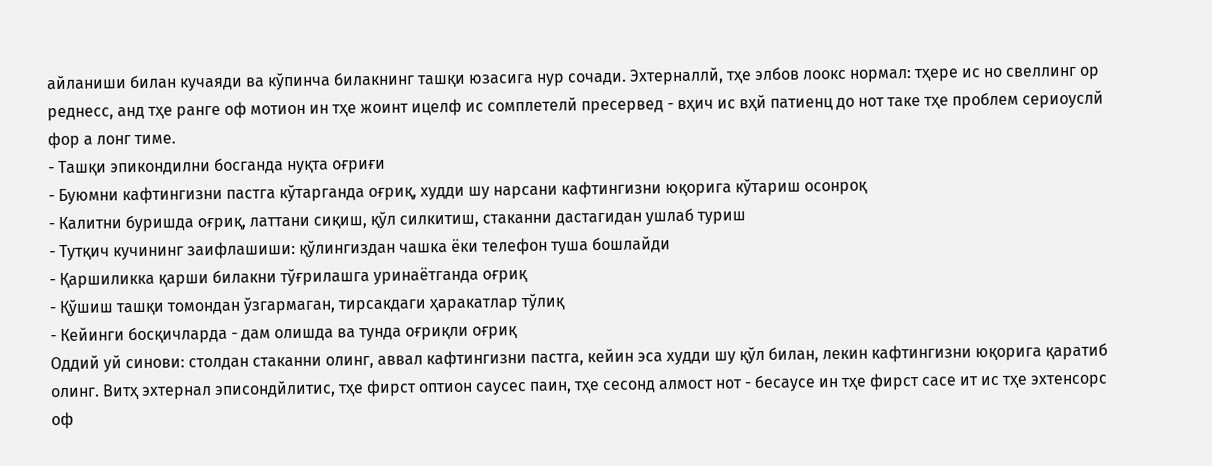айланиши билан кучаяди ва кўпинча билакнинг ташқи юзасига нур сочади. Эхтерналлй, тҳе элбов лоокс нормал: тҳере ис но свеллинг ор реднесс, анд тҳе ранге оф мотион ин тҳе жоинт ицелф ис сомплетелй пресервед - вҳич ис вҳй патиенц до нот таке тҳе проблем сериоуслй фор а лонг тиме.
- Ташқи эпикондилни босганда нуқта оғриғи
- Буюмни кафтингизни пастга кўтарганда оғриқ, худди шу нарсани кафтингизни юқорига кўтариш осонроқ
- Калитни буришда оғриқ, латтани сиқиш, қўл силкитиш, стаканни дастагидан ушлаб туриш
- Тутқич кучининг заифлашиши: қўлингиздан чашка ёки телефон туша бошлайди
- Қаршиликка қарши билакни тўғрилашга уринаётганда оғриқ
- Қўшиш ташқи томондан ўзгармаган, тирсакдаги ҳаракатлар тўлиқ
- Кейинги босқичларда - дам олишда ва тунда оғриқли оғриқ
Оддий уй синови: столдан стаканни олинг, аввал кафтингизни пастга, кейин эса худди шу қўл билан, лекин кафтингизни юқорига қаратиб олинг. Витҳ эхтернал эписондйлитис, тҳе фирст оптион саусес паин, тҳе сесонд алмост нот - бесаусе ин тҳе фирст сасе ит ис тҳе эхтенсорс оф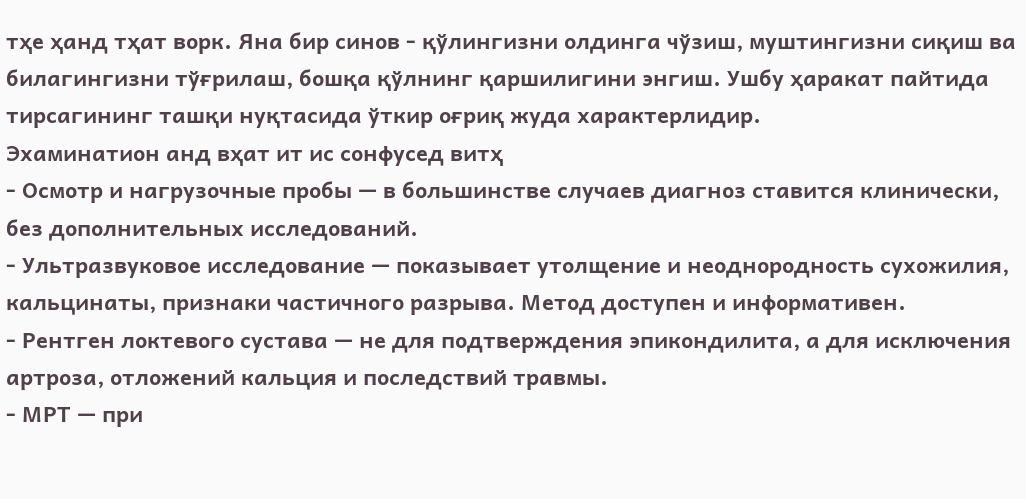тҳе ҳанд тҳат ворк. Яна бир синов - қўлингизни олдинга чўзиш, муштингизни сиқиш ва билагингизни тўғрилаш, бошқа қўлнинг қаршилигини энгиш. Ушбу ҳаракат пайтида тирсагининг ташқи нуқтасида ўткир оғриқ жуда характерлидир.
Эхаминатион анд вҳат ит ис сонфусед витҳ
- Осмотр и нагрузочные пробы — в большинстве случаев диагноз ставится клинически, без дополнительных исследований.
- Ультразвуковое исследование — показывает утолщение и неоднородность сухожилия, кальцинаты, признаки частичного разрыва. Метод доступен и информативен.
- Рентген локтевого сустава — не для подтверждения эпикондилита, а для исключения артроза, отложений кальция и последствий травмы.
- МРТ — при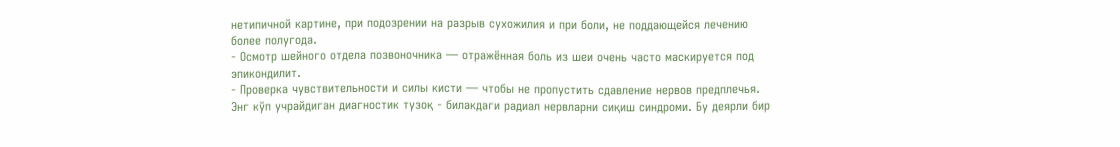нетипичной картине, при подозрении на разрыв сухожилия и при боли, не поддающейся лечению более полугода.
- Осмотр шейного отдела позвоночника — отражённая боль из шеи очень часто маскируется под эпикондилит.
- Проверка чувствительности и силы кисти — чтобы не пропустить сдавление нервов предплечья.
Энг кўп учрайдиган диагностик тузоқ - билакдаги радиал нервларни сиқиш синдроми. Бу деярли бир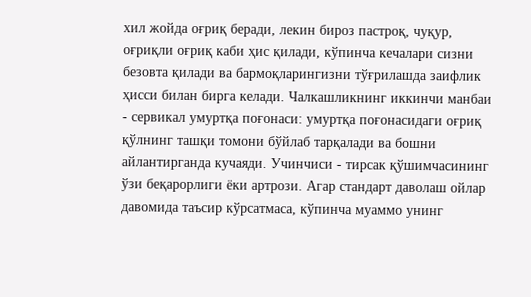хил жойда оғриқ беради, лекин бироз пастроқ, чуқур, оғриқли оғриқ каби ҳис қилади, кўпинча кечалари сизни безовта қилади ва бармоқларингизни тўғрилашда заифлик ҳисси билан бирга келади. Чалкашликнинг иккинчи манбаи - сервикал умуртқа поғонаси: умуртқа поғонасидаги оғриқ қўлнинг ташқи томони бўйлаб тарқалади ва бошни айлантирганда кучаяди. Учинчиси - тирсак қўшимчасининг ўзи беқарорлиги ёки артрози. Агар стандарт даволаш ойлар давомида таъсир кўрсатмаса, кўпинча муаммо унинг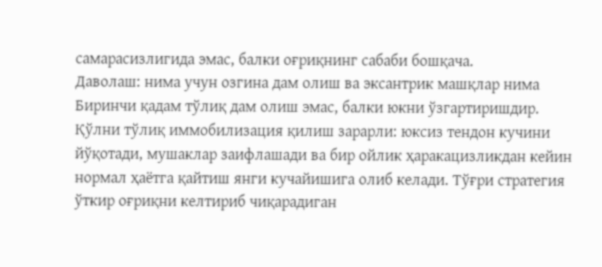самарасизлигида эмас, балки оғриқнинг сабаби бошқача.
Даволаш: нима учун озгина дам олиш ва эксантрик машқлар нима
Биринчи қадам тўлиқ дам олиш эмас, балки юкни ўзгартиришдир. Қўлни тўлиқ иммобилизация қилиш зарарли: юксиз тендон кучини йўқотади, мушаклар заифлашади ва бир ойлик ҳаракацизликдан кейин нормал ҳаётга қайтиш янги кучайишига олиб келади. Тўғри стратегия ўткир оғриқни келтириб чиқарадиган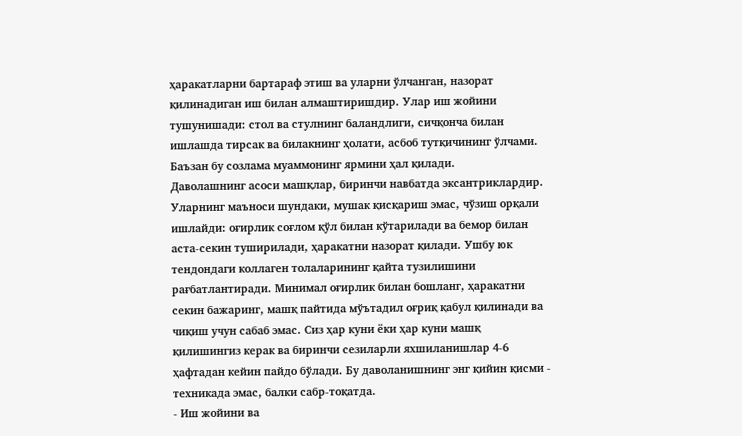ҳаракатларни бартараф этиш ва уларни ўлчанган, назорат қилинадиган иш билан алмаштиришдир. Улар иш жойини тушунишади: стол ва стулнинг баландлиги, сичқонча билан ишлашда тирсак ва билакнинг ҳолати, асбоб тутқичининг ўлчами. Баъзан бу созлама муаммонинг ярмини ҳал қилади.
Даволашнинг асоси машқлар, биринчи навбатда эксантриклардир. Уларнинг маъноси шундаки, мушак қисқариш эмас, чўзиш орқали ишлайди: оғирлик соғлом қўл билан кўтарилади ва бемор билан аста-секин туширилади, ҳаракатни назорат қилади. Ушбу юк тендондаги коллаген толаларининг қайта тузилишини рағбатлантиради. Минимал оғирлик билан бошланг, ҳаракатни секин бажаринг, машқ пайтида мўътадил оғриқ қабул қилинади ва чиқиш учун сабаб эмас. Сиз ҳар куни ёки ҳар куни машқ қилишингиз керак ва биринчи сезиларли яхшиланишлар 4-6 ҳафтадан кейин пайдо бўлади. Бу даволанишнинг энг қийин қисми - техникада эмас, балки сабр-тоқатда.
- Иш жойини ва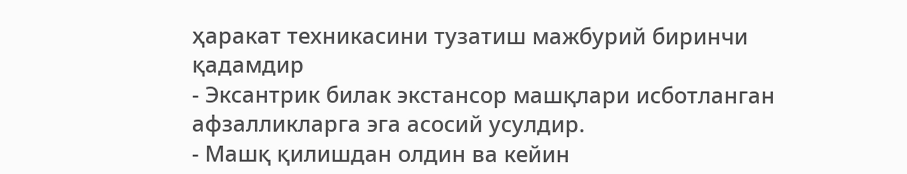ҳаракат техникасини тузатиш мажбурий биринчи қадамдир
- Эксантрик билак экстансор машқлари исботланган афзалликларга эга асосий усулдир.
- Машқ қилишдан олдин ва кейин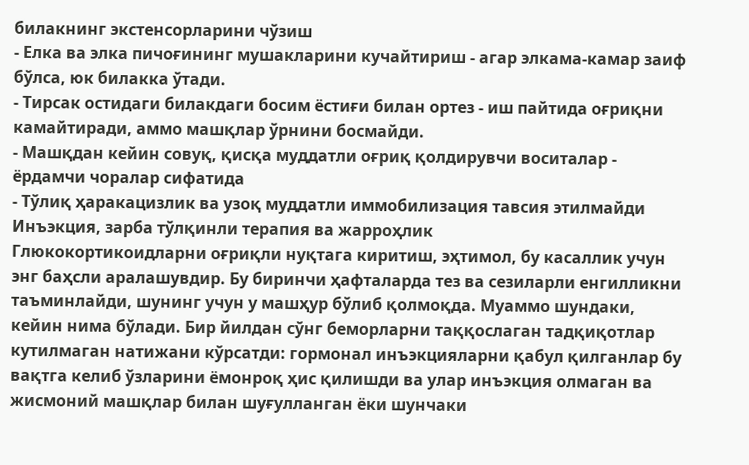билакнинг экстенсорларини чўзиш
- Елка ва элка пичоғининг мушакларини кучайтириш - агар элкама-камар заиф бўлса, юк билакка ўтади.
- Тирсак остидаги билакдаги босим ёстиғи билан ортез - иш пайтида оғриқни камайтиради, аммо машқлар ўрнини босмайди.
- Машқдан кейин совуқ, қисқа муддатли оғриқ қолдирувчи воситалар - ёрдамчи чоралар сифатида
- Тўлиқ ҳаракацизлик ва узоқ муддатли иммобилизация тавсия этилмайди
Инъэкция, зарба тўлқинли терапия ва жарроҳлик
Глюкокортикоидларни оғриқли нуқтага киритиш, эҳтимол, бу касаллик учун энг баҳсли аралашувдир. Бу биринчи ҳафталарда тез ва сезиларли енгилликни таъминлайди, шунинг учун у машҳур бўлиб қолмоқда. Муаммо шундаки, кейин нима бўлади. Бир йилдан сўнг беморларни таққослаган тадқиқотлар кутилмаган натижани кўрсатди: гормонал инъэкцияларни қабул қилганлар бу вақтга келиб ўзларини ёмонроқ ҳис қилишди ва улар инъэкция олмаган ва жисмоний машқлар билан шуғулланган ёки шунчаки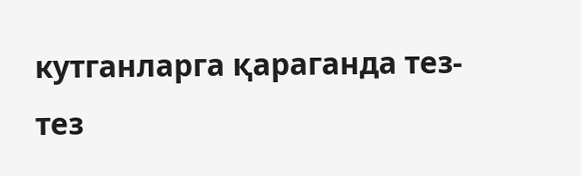кутганларга қараганда тез-тез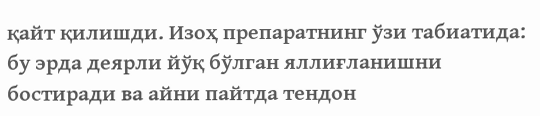қайт қилишди. Изоҳ препаратнинг ўзи табиатида: бу эрда деярли йўқ бўлган яллиғланишни бостиради ва айни пайтда тендон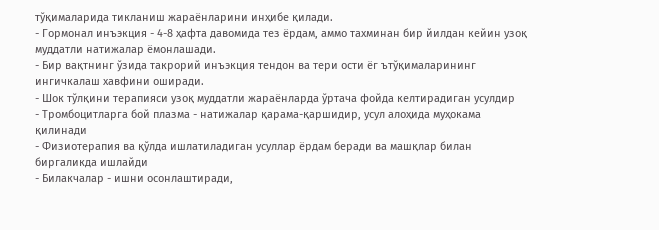тўқималарида тикланиш жараёнларини инҳибе қилади.
- Гормонал инъэкция - 4-8 ҳафта давомида тез ёрдам, аммо тахминан бир йилдан кейин узоқ муддатли натижалар ёмонлашади.
- Бир вақтнинг ўзида такрорий инъэкция тендон ва тери ости ёг ътўқималарининг ингичкалаш хавфини оширади.
- Шок тўлқини терапияси узоқ муддатли жараёнларда ўртача фойда келтирадиган усулдир
- Тромбоцитларга бой плазма - натижалар қарама-қаршидир, усул алоҳида муҳокама қилинади
- Физиотерапия ва қўлда ишлатиладиган усуллар ёрдам беради ва машқлар билан биргаликда ишлайди
- Билакчалар - ишни осонлаштиради,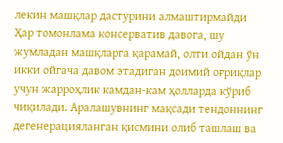лекин машқлар дастурини алмаштирмайди
Ҳар томонлама консерватив давога, шу жумладан машқларга қарамай, олти ойдан ўн икки ойгача давом этадиган доимий оғриқлар учун жарроҳлик камдан-кам ҳолларда кўриб чиқилади. Аралашувнинг мақсади тендоннинг дегенерацияланган қисмини олиб ташлаш ва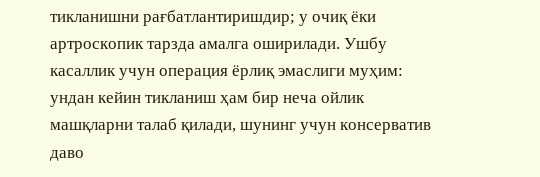тикланишни рағбатлантиришдир; у очиқ ёки артроскопик тарзда амалга оширилади. Ушбу касаллик учун операция ёрлиқ эмаслиги муҳим: ундан кейин тикланиш ҳам бир неча ойлик машқларни талаб қилади, шунинг учун консерватив даво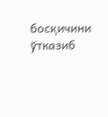босқичини ўтказиб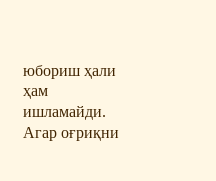юбориш ҳали ҳам ишламайди. Агар оғриқни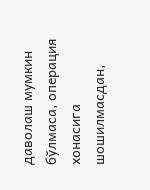даволаш мумкин бўлмаса, операция хонасига шошилмасдан,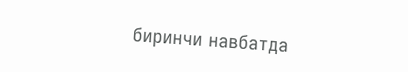биринчи навбатда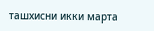ташхисни икки марта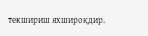текшириш яхшироқдир.